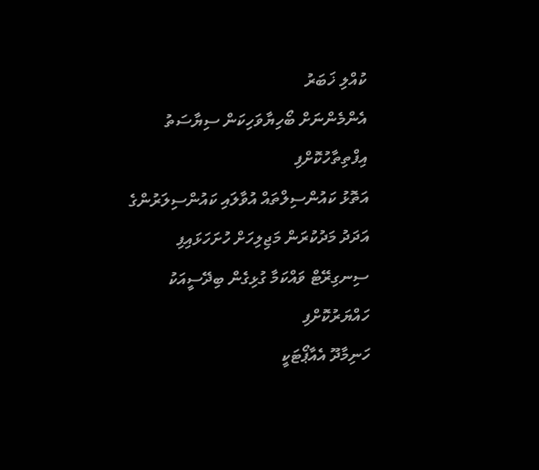ކުއްލި ޚަބަރު
އެންމެންނަށް ބޯހިޔާވަހިކަން ސިޔާސަތު އިފްތިތާހުކޮށްފި
އަތޮޅު ކައުންސިލްތައް އުވާލައި ކައުންސިލަރުންގެ އަދަދު މަދުކުރަން މަޖިލިހަށް ހުށަހަޅައިފި
ސިނގިރޭޓް ވައްކަމާ ގުޅިގެން ބިދޭސީއަކު ހައްޔަރުކޮށްފި
ހަނިމާދޫ އެއާޕޯޓަކީ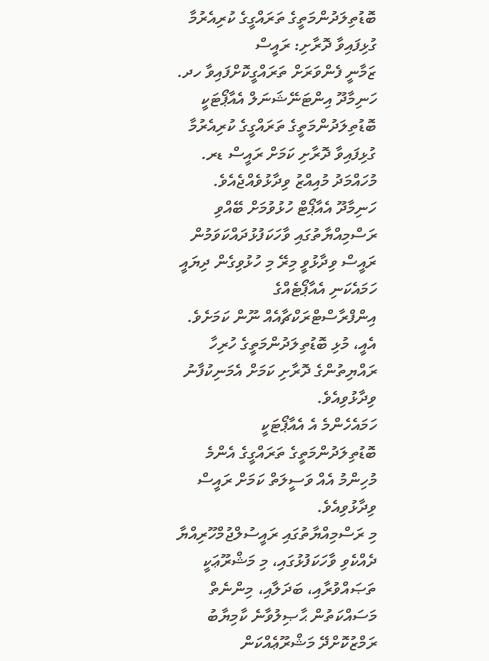ބޮޑުތިލަދުންމަތީގެ ތަރައްގީގެ ކުރިއެރުމާ ގުޅިފައިވާ ދޮރާށި: ރައީސް
ޒަމާނީ ފެންވަރަށް ތަރައްގީކޮށްފައިވާ ހދ. ހަނިމާދޫ އިންޓަނޭޝަނަލް އެއާޕޯޓަކީ ބޮޑުތިލަދުންމަތީގެ ތަރައްގީގެ ކުރިއެރުމާ ގުޅިފައިވާ ދޮރާށި ކަމަށް ރައީސް ޑރ. މުހައްމަދު މުއިއްޒު ވިދާޅުވެއްޖެއެވެ.
ހަނިމާދޫ އެއާޕޯޓް ހުޅުވުމަށް ބޭއްވި ރަސްމިއްޔާތުގައި ވާހަކަފުޅުދައްކަވަމުން ރައީސް ވިދާޅުވީ މިރޭ މި ހުޅުވިގެން ދިޔައީ ހަމައެކަނި އެއާޕޯޓެއްގެ އިންފްރާސްޓްރަކްޗާއެއް ނޫން ކަމަށެވެ. އެއީ، މުޅި ބޮޑުތިލަދުންމަތީގެ ހުރިހާ ރައްޔިތުންގެ ދޮރާށި ކަމަށް އެމަނިކުފާނު ވިދާޅުވިއެވެ.
ހަމައެހެންމެ އެ އެއާޕޯޓަކީ ބޮޑުތިލަދުންމަތީގެ ތަރައްގީގެ އެންމެ މުހިންމު އެއް ވަސީލަތް ކަމަށް ރައީސް ވިދާޅުވިއެވެ.
މި ރަސްމިއްޔާތުގައި ރައީސުލްޖުމްހޫރިއްޔާ ދެއްކެވި ވާހަކަފުޅުގައި، މި މަޝްރޫޢަކީ ތަޞައްވުރާއި، ބަދަލާއި، މިންނެތް މަސައްކަތުން ޙާޞިލުވާނެ ކާމިޔާބު ރަމްޒުކޮށްދޭ މަޝްރޫޢެއްކަން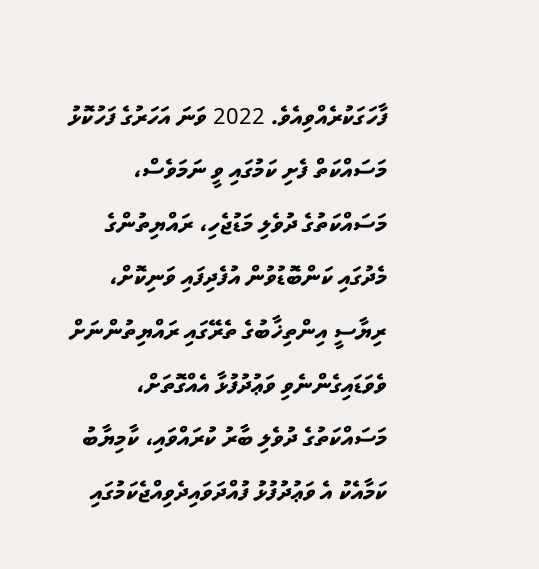ފާހަގަކުރެއްވިއެވެ. 2022 ވަނަ އަހަރުގެ ފަހުކޮޅު މަސައްކަތް ފެށި ކަމުގައި ވީ ނަމަވެސް، މަސައްކަތުގެ ދުވެލި މަޑުޖެހި، ރައްޔިތުންގެ މެދުގައި ކަންބޮޑުވުން އުފެދިފައި ވަނިކޮށް، ރިޔާސީ އިންތިޚާބުގެ ތެރޭގައި ރައްޔިތުންނަށް ވެވަޑައިގެންނެވި ވަޢުދުފުޅާ އެއްގޮތަށް، މަސައްކަތުގެ ދުވެލި ބާރު ކުރައްވައި، ކާމިޔާބު ކަމާއެކު އެ ވަޢުދުފުޅު ފުއްދަވައިދެވިއްޖެކަމުގައި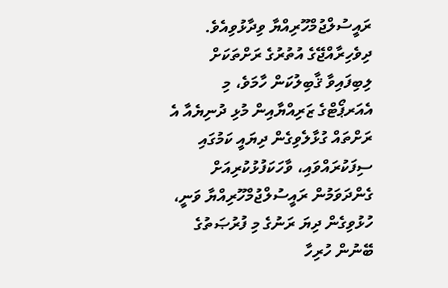ރައީސުލްޖުމްހޫރިއްޔާ ވިދާޅުވިއެވެ.
ދިވެހިރާއްޖޭގެ އުތުރުގެ ރަށްތަކަށް ލިބިފައިވާ ޤާބިލުކަން ހާމަވެ، މި އެއަރޕޯޓްގެ ޒަރިއްޔާއިން މުޅި ދުނިޔެއާ އެ ރަށްތައް ގުޅާލެވިގެން ދިޔައީ ކަމުގައި ސިފަކުރައްވައި، ވާހަކަފުޅުކުރިއަށް ގެންދަވަމުން ރައީސުލްޖުމްހޫރިއްޔާ ވަނީ، ހުޅުވިގެން ދިޔަ ރަނުގެ މި ފުރުޞަތުގެ ބޭނުން ހުރިހާ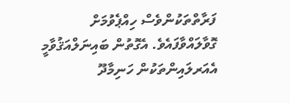ފަރާތްތަކުންވެސް ހިއްޕެވުމަށް ގޮވާލައްވާފައެވެ. އެގޮތުން ބައިނަލްއަޤުވާމީ އެއަރލައިންތަކުން ހަނިމާދޫ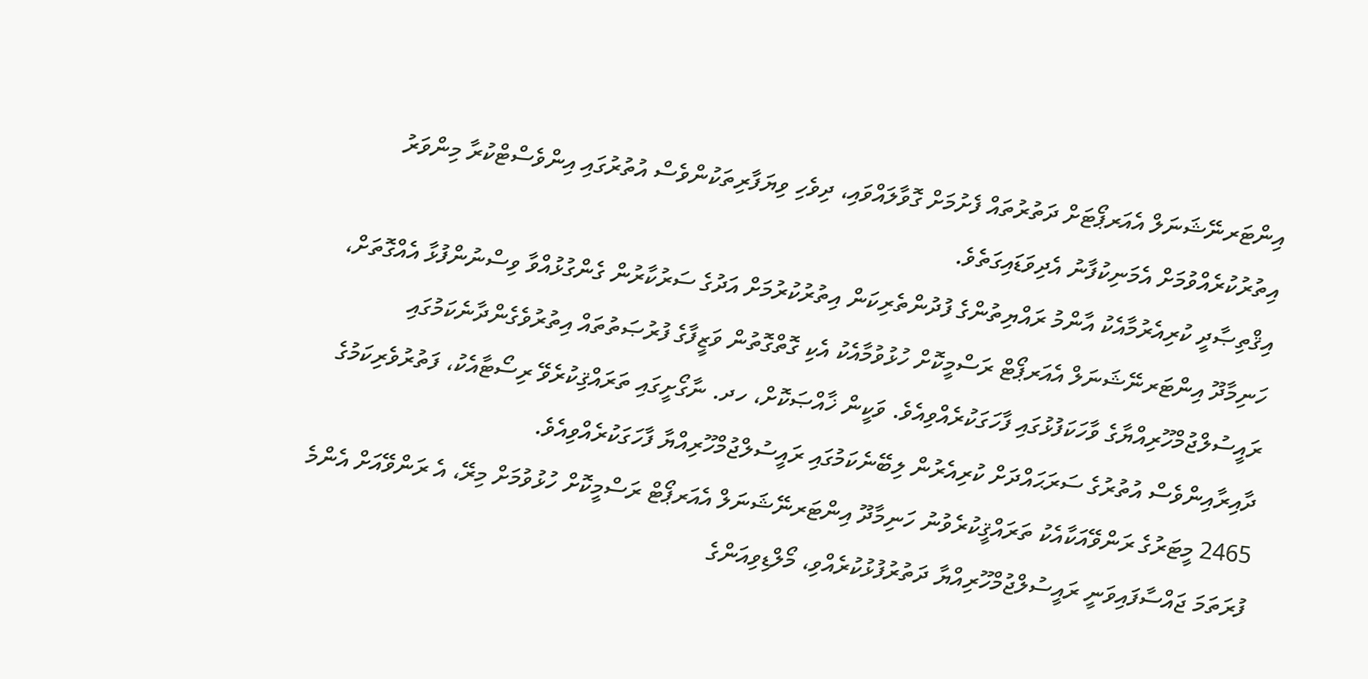އިންޓަރނޭޝަނަލް އެއަރޕޯޓަށް ދަތުރުތައް ފެށުމަށް ގޮވާލައްވައި، ދިވެހި ވިޔަފާރިތަކުންވެސް އުތުރުގައި އިންވެސްޓްކުރާ މިންވަރު އިތުރުކުރެއްވުމަށް އެމަނިކުފާނު އެދިވަޑައިގަތެވެ.
އިޤްތިޞާދީ ކުރިއެރުމާއެކު އާންމު ރައްޔިތުންގެ ފުދުންތެރިކަން އިތުރުކުރުމަށް އަދުގެ ސަރުކާރުން ގެންގުޅުއްވާ ވިސްނުންފުޅާ އެއްގޮތަށް، ހަނިމާދޫ އިންޓަރނޭޝަނަލް އެއަރޕޯޓް ރަސްމީކޮށް ހުޅުވުމާއެކު އެކި ގޮތްގޮތުން ވަޒީފާގެ ފުރުޞަތުތައް އިތުރުވެގެންދާނެކަމުގައި ރައީސުލްޖުމްހޫރިއްޔާގެ ވާހަކަފުޅުގައި ފާހަގަކުރެއްވިއެވެ. ވަކީން ޚާއްޞަކޮށް، ހދ. ނާގޯށީގައި ތަރައްޤިކުރެވޭ ރިސޯޓާއެކު، ފަތުރުވެރިކަމުގެ ދާއިރާއިންވެސް އުތުރުގެ ސަރަޙައްދަށް ކުރިއެރުން ލިބޭނެކަމުގައި ރައީސުލްޖުމްހޫރިއްޔާ ފާހަގަކުރެއްވިއެވެ.
2465 މީޓަރުގެ ރަންވޭއަކާއެކު ތަރައްޤީކުރެވުނު ހަނިމާދޫ އިންޓަރނޭޝަނަލް އެއަރޕޯޓް ރަސްމީކޮށް ހުޅުވުމަށް މިރޭ، އެ ރަންވޭއަށް އެންމެ ފުރަތަމަ ޖައްސާފައިވަނީ ރައީސުލްޖުމްހޫރިއްޔާ ދަތުރުފުޅުކުރެއްވި، މޯލްޑިވިއަންގެ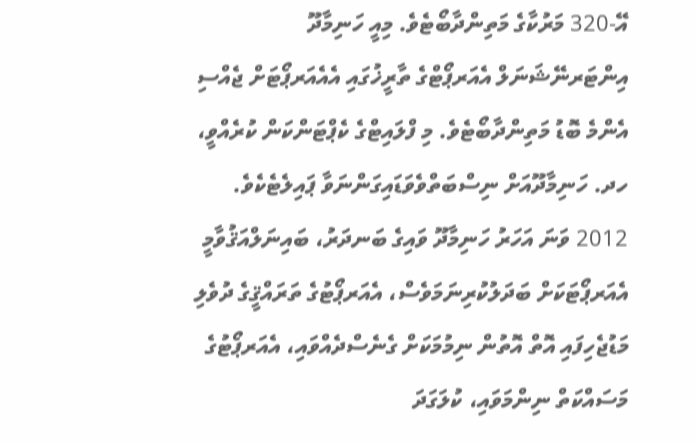އޭ-320 މަރުކާގެ މަތިންދާބޯޓެވެ. މިއީ ހަނިމާދޫ އިންޓަރނޭޝަނަލް އެއަރޕޯޓްގެ ތާރީޚުގައި އެއެއަރޕޯޓަށް ޖެއްސި އެންމެ ބޮޑު މަތިންދާބޯޓެވެ. މި ފްލައިޓްގެ ކެޕްޓަންކަން ކުރެއްވީ، ހދ. ހަނިމާދޫއަށް ނިސްބަތްވެވަޑައިގަންނަވާ ޕައިލެޓެކެވެ.
2012 ވަނަ އަހަރު ހަނިމާދޫ ވައިގެ ބަނދަރު، ބައިނަލްއަޤުވާމީ އެއަރޕޯޓަކަށް ބަދަލުކުރިނަމަވެސް، އެއަރޕޯޓުގެ ތަރައްޤީގެ ދުވެލި މަޑުޖެހިފައި އޮތް އޮތުން ނިމުމަކަށް ގެނެސްދެއްވައި، އެއަރޕޯޓުގެ މަސައްކަތް ނިންމަވައި، ކުލަގަދަ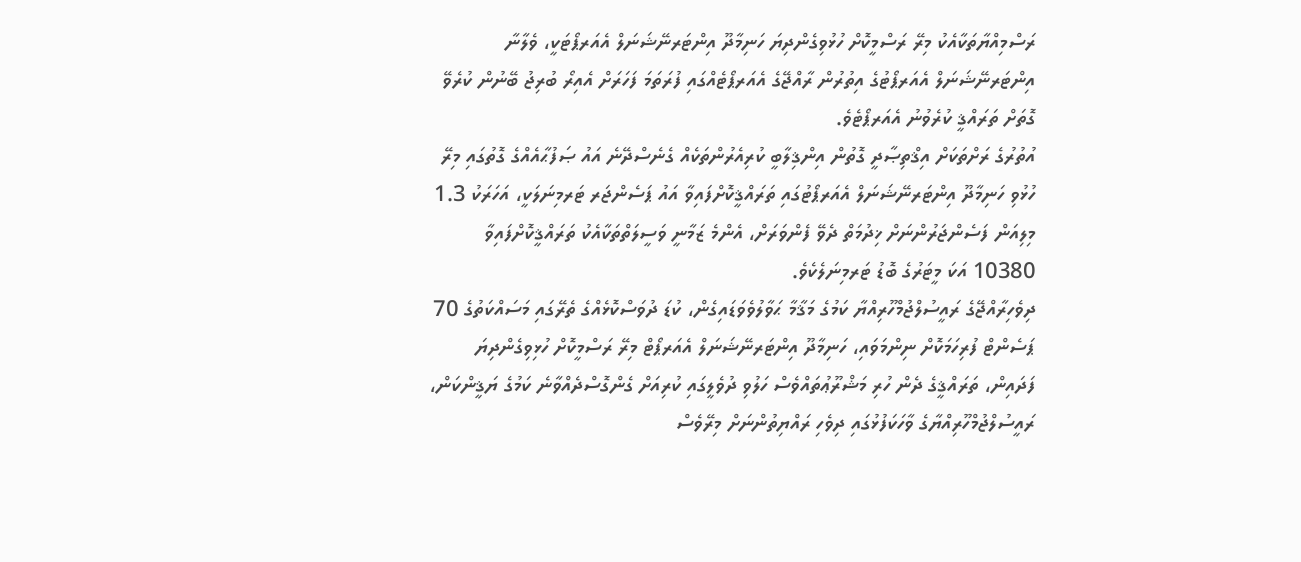ރަސްމިއްޔާތަކާއެކު މިރޭ ރަސްމީކޮށް ހުޅުވިގެންދިޔަ ހަނިމާދޫ އިންޓަރނޭޝަނަލް އެއަރޕޯޓަކީ، ވެލާނާ އިންޓަރނޭޝަނަލް އެއަރޕޯޓުގެ އިތުރުން ރާއްޖޭގެ އެއަރޕޯޓެއްގައި ފުރަތަމަ ފަހަރަށް އެއިރޯ ބުރިޖު ބޭނުން ކުރެވޭ ގޮތަށް ތަރައްޤީ ކުރެވުނު އެއަރޕޯޓެވެ.
އުތުރުގެ ރަށްތަކަށް އިޤްތިޞާދީ ގޮތުން އިންޤިލާބީ ކުރިއެރުންތަކެއް ގެނެސްދޭނެ އައު ޞަފުޙާއެއްގެ ގޮތުގައި މިރޭ ހުޅުވި ހަނިމާދޫ އިންޓަރނޭޝަނަލް އެއަރޕޯޓުގައި ތަރައްޤީކޮށްފައިވާ އައު ޕަސެންޖަރ ޓަރމިނަލަކީ، އަހަރަކު 1.3 މިލިއަން ފަސެންޖަރުންނަށް ޚިދުމަތް ދެވޭ ފެންވަރަށް، އެންމެ ޒަމާނީ ވަސީލަތްތަކާއެކު ތަރައްޤީކޮށްފައިވާ 10380 އަކަ މީޓަރުގެ ބޮޑު ޓަރމިނަލެކެވެ.
ދިވެހިރާއްޖޭގެ ރައީސުލްޖުމްހޫރިއްޔާ ކަމުގެ މަޤާމާ ޙަވާލުވެވަޑައިގެން، ކުޑަ ދުވަސްކޮޅެއްގެ ތެރޭގައި މަސައްކަތުގެ 70 ޕަސެންޓް ފުރިހަމަކޮށް ނިންމަވައި، ހަނިމާދޫ އިންޓަރނޭޝަނަލް އެއަރޕޯޓް މިރޭ ރަސްމީކޮށް ހުޅިވިގެންދިޔަ ފަދައިން، ތަރައްޤީގެ ދެން ހުރި މަޝްރޫޢުތައްވެސް ހަލުވި ދުވެލީގައި ކުރިއަށް ގެންގޮސްދެއްވާނެ ކަމުގެ ޔަޤީންކަން، ރައީސުލްޖުމްހޫރިއްޔާގެ ވާހަކަފުޅުގައި ދިވެހި ރައްޔިތުންނަށް މިރޭވެސް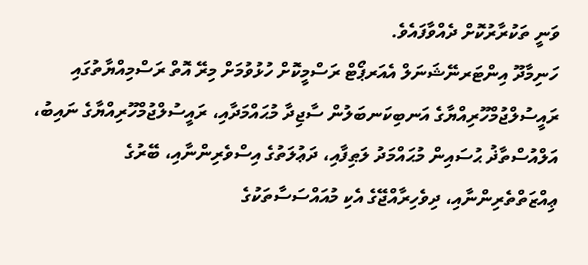ވަނީ ތަކުރާރުކޮށް ދެއްވާފައެވެ.
ހަނިމާދޫ އިންޓަރނޭޝަނަލް އެއަރޕޯޓް ރަސްމީކޮށް ހުޅުވުމަށް މިރޭ އޮތް ރަސްމިއްޔާތުގައި ރައީސުލްޖުމްހޫރިއްޔާގެ އަނބިކަނބަލުން ސާޖިދާ މުޙައްމަދާއި، ރައީސުލްޖުމްހޫރިއްޔާގެ ނައިބު، އަލްއުސްތާޛު ޙުސައިން މުޙައްމަދު ލަޠިފާއި، ދަޢުލަތުގެ އިސްވެރިންނާއި، ބޭރުގެ ޢިއްޒަތްތެރިންނާއި، ދިވެހިރާއްޖޭގެ އެކި މުއައްސަސާތަކުގެ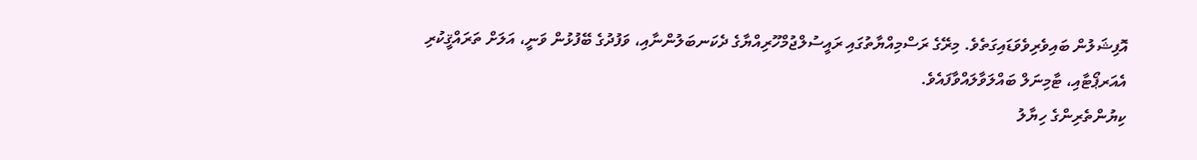އޮފިޝަލުން ބައިވެރިވެވަޑައިގަތެވެ. މިރޭގެ ރަސްމިއްޔާތުގައި ރައީސުލްޖުމްހޫރިއްޔާގެ ދެކަނބަލުންނާއި، ވަފުދުގެ ބޭފުޅުން ވަނީ، އަލަށް ތަރައްޤީކުރި އެއަރޕޯޓާއި، ޓާމިނަލް ބައްލަވާލައްވާފައެވެ.
ކިޔުންތެރިންގެ ހިޔާލު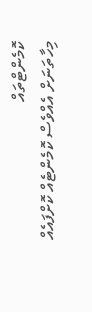ކޮމެންޓްތައް
މިހާތަނަށް އެއްވެސް ކޮމެންޓެއް ކޮށްފައެއް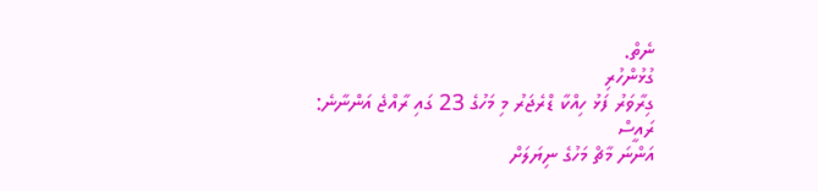ނެތް.
ގުޅުންހުރި
ގިރާވަރު ފަޅު ހިއްކާ ޑްރެޖަރު މި މަހުގެ 23 ގައި ރާއްޖެ އަންނާނެ: ރައީސް
އަންނަ މާޗް މަހުގެ ނިޔަލަށް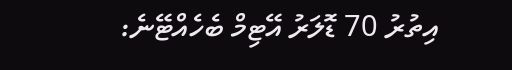އިތުރު 70 ޑޮލަރު އޭޓިމް ބެހެއްޓޭނެ: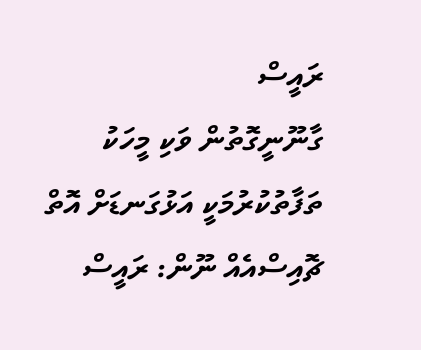ރައީސް
ގާނޫނީގޮތުން ވަކި މީހަކު ތަފާތުކުރުމަކީ އަޅުގަނޑަށް އޮތް ޗޮއިސްއެއް ނޫން: ރައީސް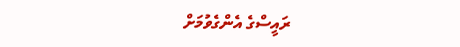ރައީސްގެ އެންގެވުމަށް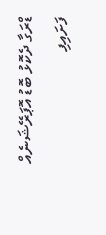ޑްރަގާ ދެކޮޅު ބޮޑު އޮޕަރޭޝަނެއް ފަށައިފި